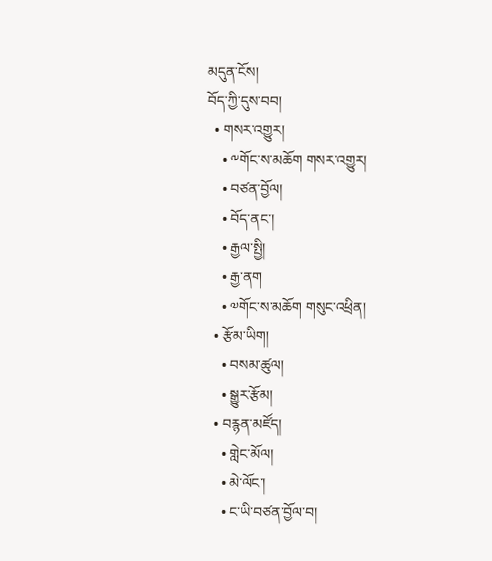མདུན་ངོས།
བོད་ཀྱི་དུས་བབ།
  • གསར་འགྱུར།
    • ༸གོང་ས་མཆོག གསར་འགྱུར།
    • བཙན་བྱོལ།
    • བོད་ནང་།
    • རྒྱལ་སྤྱི།
    • རྒྱ་ནག
    • ༧གོང་ས་མཆོག གསུང་འཕྲིན།
  • རྩོམ་ཡིག།
    • བསམ་ཚུལ།
    • སྒྱུར་རྩོམ།
  • བརྙན་མཛོད།
    • གླེང་མོལ།
    • མེ་ལོང་།
    • ང་ཡི་བཙན་བྱོལ་བ།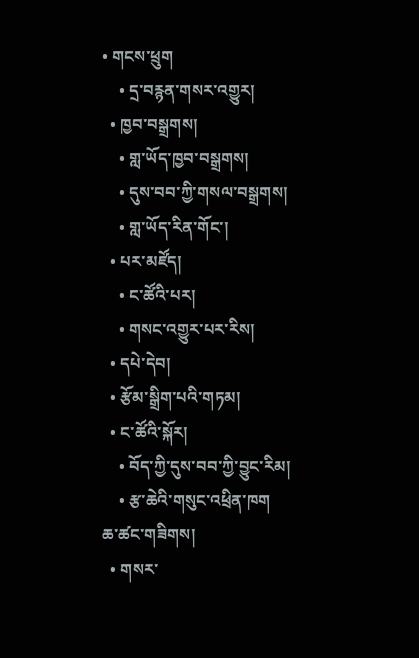• གངས་ཕྲུག
    • དྲ་བརྙན་གསར་འགྱུར།
  • ཁྱབ་བསྒྲགས།
    • གླ་ཡོད་ཁྱབ་བསྒྲགས།
    • དུས་བབ་ཀྱི་གསལ་བསྒྲགས།
    • གླ་ཡོད་རིན་གོང་།
  • པར་མཛོད།
    • ང་ཚོའི་པར།
    • གསང་འགྱུར་པར་རིས།
  • དཔེ་དེབ།
  • རྩོམ་སྒྲིག་པའི་གཏམ།
  • ང་ཚོའི་སྐོར།
    • བོད་ཀྱི་དུས་བབ་ཀྱི་བྱུང་རིམ།
    • རྩ་ཆེའི་གསུང་འཕྲིན་ཁག
ཆ་ཚང་གཟིགས།
  • གསར་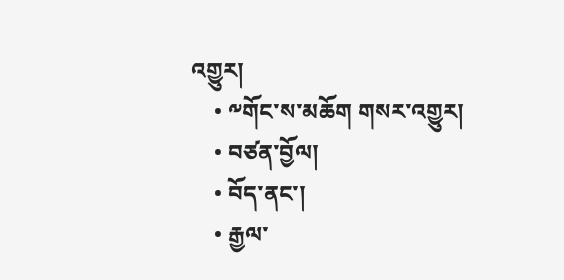འགྱུར།
    • ༸གོང་ས་མཆོག གསར་འགྱུར།
    • བཙན་བྱོལ།
    • བོད་ནང་།
    • རྒྱལ་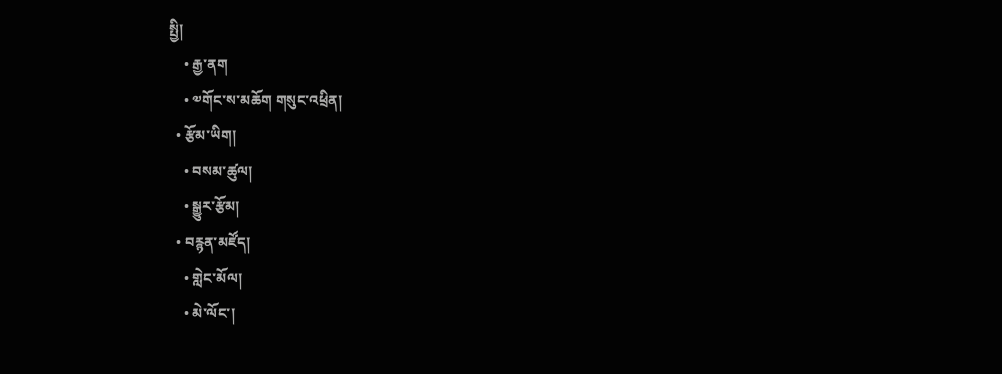སྤྱི།
    • རྒྱ་ནག
    • ༧གོང་ས་མཆོག གསུང་འཕྲིན།
  • རྩོམ་ཡིག།
    • བསམ་ཚུལ།
    • སྒྱུར་རྩོམ།
  • བརྙན་མཛོད།
    • གླེང་མོལ།
    • མེ་ལོང་།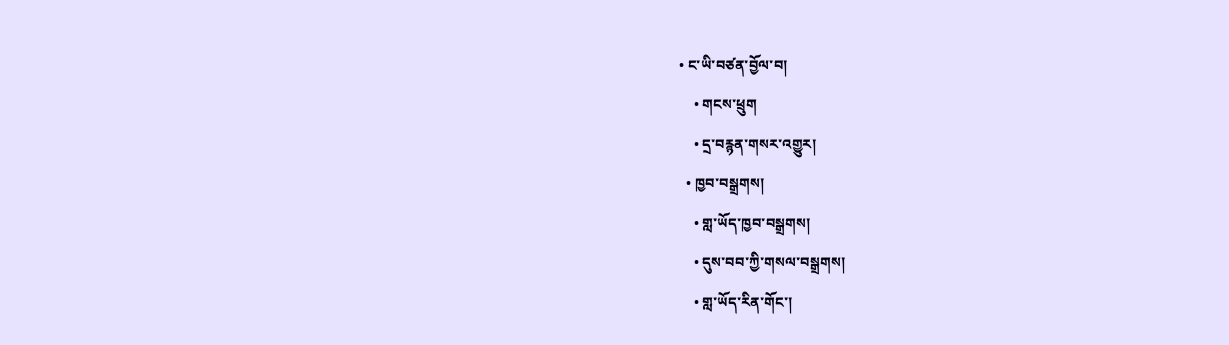• ང་ཡི་བཙན་བྱོལ་བ།
    • གངས་ཕྲུག
    • དྲ་བརྙན་གསར་འགྱུར།
  • ཁྱབ་བསྒྲགས།
    • གླ་ཡོད་ཁྱབ་བསྒྲགས།
    • དུས་བབ་ཀྱི་གསལ་བསྒྲགས།
    • གླ་ཡོད་རིན་གོང་།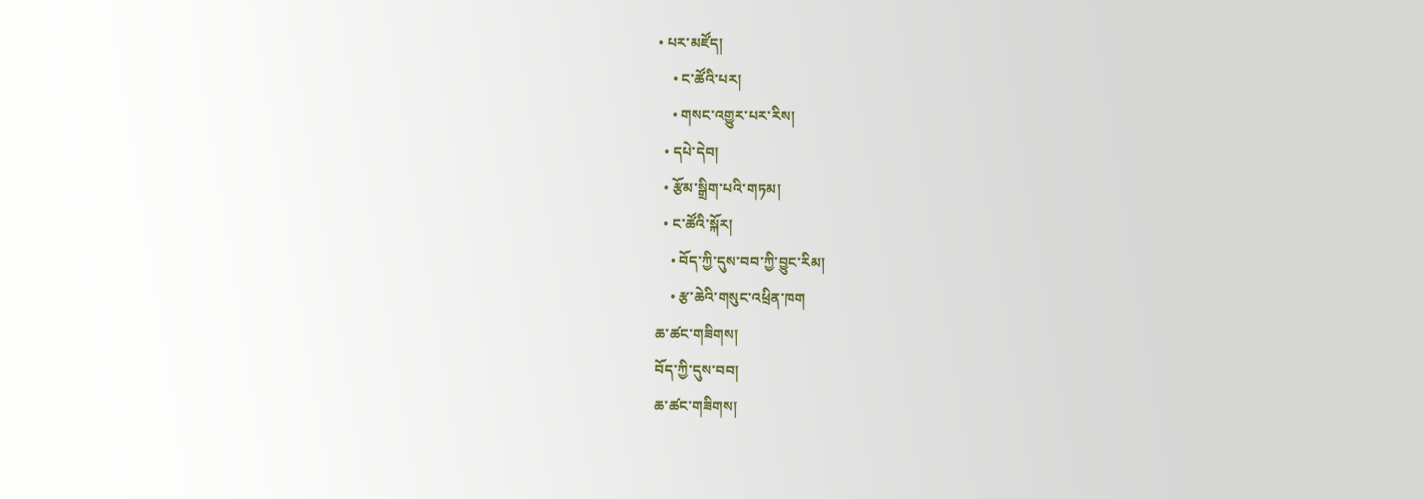• པར་མཛོད།
    • ང་ཚོའི་པར།
    • གསང་འགྱུར་པར་རིས།
  • དཔེ་དེབ།
  • རྩོམ་སྒྲིག་པའི་གཏམ།
  • ང་ཚོའི་སྐོར།
    • བོད་ཀྱི་དུས་བབ་ཀྱི་བྱུང་རིམ།
    • རྩ་ཆེའི་གསུང་འཕྲིན་ཁག
ཆ་ཚང་གཟིགས།
བོད་ཀྱི་དུས་བབ།
ཆ་ཚང་གཟིགས།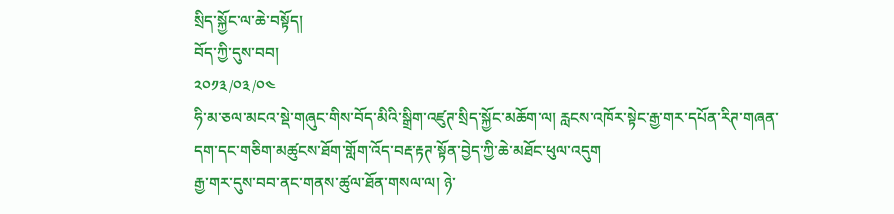སྲིད་སྐྱོང་ལ་ཆེ་བསྟོད།
བོད་ཀྱི་དུས་བབ།
༢༠༡༣/༠༣/༠༤
ཧི་མ་ཅལ་མངའ་སྡེ་གཞུང་གིས་བོད་མིའི་སྒྲིག་འཛུཊ་སྲིད་སྐྱོང་མཆོག་ལ། རླངས་འཁོར་སྟེང་རྒྱ་གར་དཔོན་རིཊ་གཞན་དག་དང་གཅིག་མཚུངས་ཐོག་གློག་འོད་བརྡ་རྟཊ་སྟོན་བྱེད་ཀྱི་ཆེ་མཐོང་ཕུལ་འདུག
རྒྱ་གར་དུས་བབ་ནང་གནས་ཚུལ་ཐོན་གསལ་ལ། ཉེ་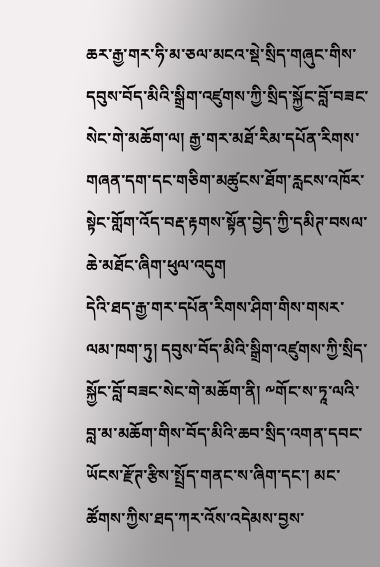ཆར་རྒྱ་གར་ཧི་མ་ཅལ་མངའ་སྡེ་སྲིད་གཞུང་གིས་དབུས་བོད་མིའི་སྒྲིག་འཛུགས་ཀྱི་སྲིད་སྐྱོང་བློ་བཟང་སེང་གེ་མཆོག་ལ། རྒྱ་གར་མཐོ་རིམ་དཔོན་རིགས་གཞན་དག་དང་གཅིག་མཚུངས་ཐོག་རླངས་འཁོར་སྟེང་གློག་འོད་བརྡ་རྟགས་སྟོན་བྱེད་ཀྱི་དམིཊ་བསལ་ཆེ་མཐོང་ཞིག་ཕུལ་འདུག
དེའི་ཐད་རྒྱ་གར་དཔོན་རིགས་ཤིག་གིས་གསར་ལམ་ཁག་ཏུ། དབུས་བོད་མིའི་སྒྲིག་འཛུགས་ཀྱི་སྲིད་སྐྱོང་བློ་བཟང་སེང་གེ་མཆོག་ནི། ༸གོང་ས་ཏཱ་ལའི་བླ་མ་མཆོག་གིས་བོད་མིའི་ཆབ་སྲིད་འགན་དབང་ཡོངས་རྫོཊ་རྩིས་སྤྲོད་གནང་ས་ཞིག་དང་། མང་ཚོགས་ཀྱིས་ཐད་ཀར་འོས་འདེམས་བྱས་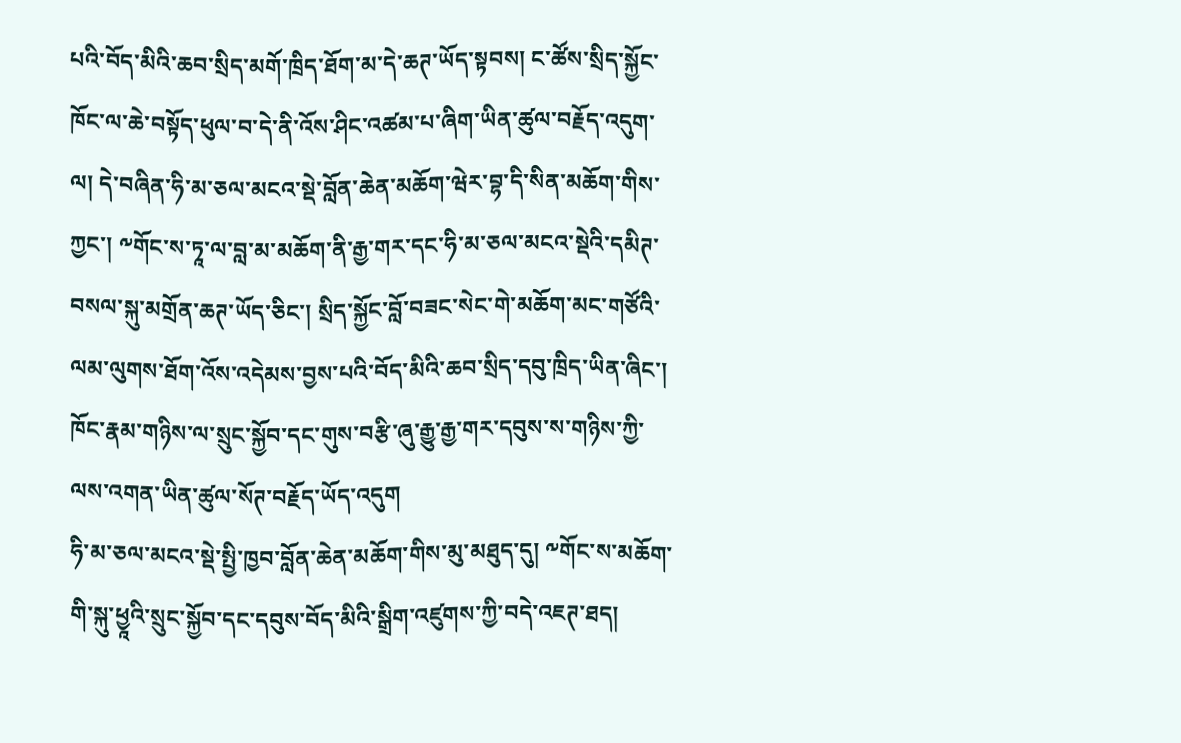པའི་བོད་མིའི་ཆབ་སྲིད་མགོ་ཁྲིད་ཐོག་མ་དེ་ཆཊ་ཡོད་སྟབས། ང་ཚོས་སྲིད་སྐྱོང་ཁོང་ལ་ཆེ་བསྟོད་ཕུལ་བ་དེ་ནི་འོས་ཤིང་འཚམ་པ་ཞིག་ཡིན་ཚུལ་བརྗོད་འདུག་ལ། དེ་བཞིན་ཧི་མ་ཅལ་མངའ་སྡེ་བློན་ཆེན་མཆོག་ཝེར་བྷ་དི་སིན་མཆོག་གིས་ཀྱང་། ༸གོང་ས་ཏཱ་ལ་བླ་མ་མཆོག་ནི་རྒྱ་གར་དང་ཧི་མ་ཅལ་མངའ་སྡེའི་དམིཊ་བསལ་སྐུ་མགྲོན་ཆཊ་ཡོད་ཅིང་། སྲིད་སྐྱོང་བློ་བཟང་སེང་གེ་མཆོག་མང་གཙོའི་ལམ་ལུགས་ཐོག་འོས་འདེམས་བྱས་པའི་བོད་མིའི་ཆབ་སྲིད་དབུ་ཁྲིད་ཡིན་ཞིང་། ཁོང་རྣམ་གཉིས་ལ་སྲུང་སྐྱོབ་དང་གུས་བརྩི་ཞུ་རྒྱུ་རྒྱ་གར་དབུས་ས་གཉིས་ཀྱི་ལས་འགན་ཡིན་ཚུལ་སོཊ་བརྗོད་ཡོད་འདུག
ཧི་མ་ཅལ་མངའ་སྡེ་སྤྱི་ཁྱབ་བློན་ཆེན་མཆོག་གིས་མུ་མཐུད་དུ། ༸གོང་ས་མཆོག་གི་སྐུ་ཕྱཱའི་སྲུང་སྐྱོབ་དང་དབུས་བོད་མིའི་སྒྲིག་འཛུགས་ཀྱི་བདེ་འཇཊ་ཐད།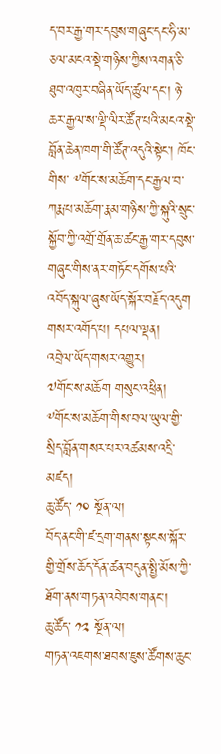ད་བར་རྒྱ་གར་དབུས་གཞུང་དང་ཧི་མ་ཅལ་མངའ་སྡེ་གཉིས་ཀྱིས་འགན་ཅི་ཐུབ་འཁུར་བཞིན་ཡོད་ཚུལ་དང་། ཉེ་ཆར་རྒྱལ་ས་ལྡི་ལིར་ཚོཊ་པའི་མངའ་སྡེ་བློན་ཆེན་ཁག་གི་ཚོཊ་འདུའི་སྟེང་། ཁོང་གིས་ ༸གོང་ས་མཆོག་དང་རྒྱལ་བ་ཀརྨ་པ་མཆོག་རྣམ་གཉིས་ཀྱི་སྐུའི་སྲུང་སྐྱོབ་ཀྱི་འགྲོ་གྲོན་ཆ་ཚང་རྒྱ་གར་དབུས་གཞུང་གིས་ནར་གཏོང་དགོས་པའི་འབོད་སྐུལ་ཞུས་ཡོད་སྐོར་བརྗོད་འདུག
གསར་འགོད་པ། དཔལ་ལྡན།
འབྲེལ་ཡོད་གསར་འགྱུར།
༧གོང་ས་མཆོག གསུང་འཕྲིན།
༸གོང་ས་མཆོག་གིས་བལ་ཡུལ་གྱི་སྲིད་བློན་གསར་པར་འཚམས་འདྲི་མཛད།
ཆུ་ཚོད་ ༡༠ སྔོན་ལ།
བོད་ནང་གི་ཛ་དྲག་གནས་སྟངས་སྐོར་གྱི་གྲོས་ཆོད་དོན་ཚན་བདུན་སྤྱི་མོས་ཀྱི་ཐོག་ནས་གཏན་འབེབས་གནང་།
ཆུ་ཚོད་ ༡༢ སྔོན་ལ།
གཏན་འཇགས་ཐབས་ཇུས་ཚོགས་ཆུང་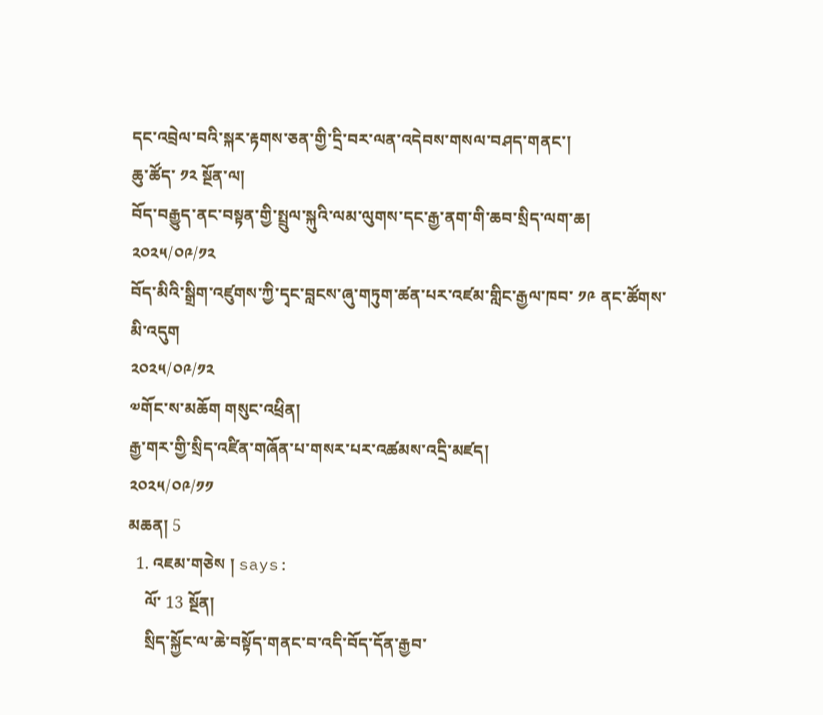དང་འབྲེལ་བའི་སྐར་རྟགས་ཅན་གྱི་དྲི་བར་ལན་འདེབས་གསལ་བཤད་གནང་།
ཆུ་ཚོད་ ༡༢ སྔོན་ལ།
བོད་བརྒྱུད་ནང་བསྟན་གྱི་སྤྲུལ་སྐུའི་ལམ་ལུགས་དང་རྒྱ་ནག་གི་ཆབ་སྲིད་ལག་ཆ།
༢༠༢༥/༠༩/༡༢
བོད་མིའི་སྒྲིག་འཛུགས་ཀྱི་དྭང་བླངས་ཞུ་གཏུག་ཚན་པར་འཛམ་གླིང་རྒྱལ་ཁབ་ ༡༩ ནང་ཚོགས་མི་འདུག
༢༠༢༥/༠༩/༡༢
༧གོང་ས་མཆོག གསུང་འཕྲིན།
རྒྱ་གར་གྱི་སྲིད་འཛིན་གཞོན་པ་གསར་པར་འཚམས་འདྲི་མཛད།
༢༠༢༥/༠༩/༡༡
མཆན། 5
  1. འཇམ་གཅེས ། says:
    ལོ་ 13 སྔོན།
    སྲིད་སྐྱོང་ལ་ཆེ་བསྟོད་གནང་བ་འདི་བོད་དོན་རྒྱབ་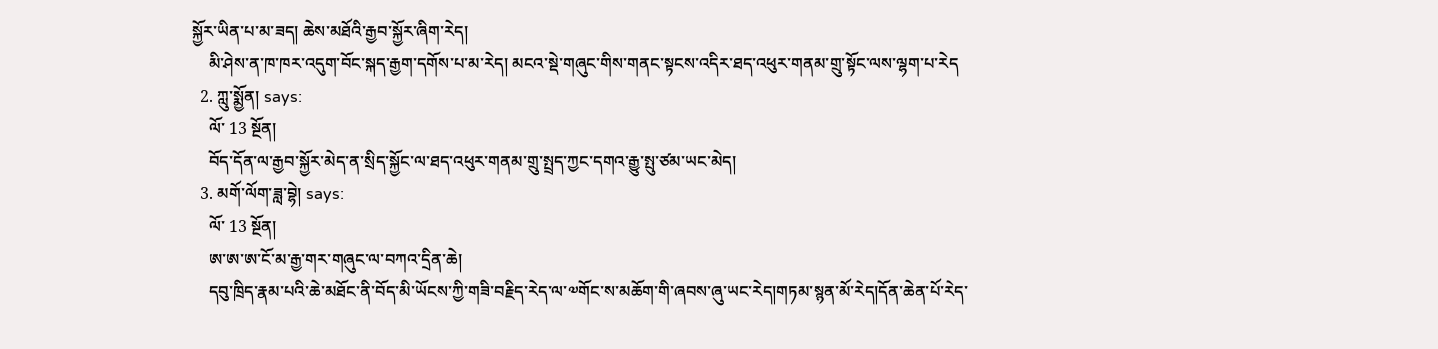སྐྱོར་ཡིན་པ་མ་ཟད། ཆེས་མཐོའི་རྒྱབ་སྐྱོར་ཞིག་རེད།
    མི་ཤེས་ན་ཁ་ཁར་འདུག་བོང་སྐད་རྒྱག་དགོས་པ་མ་རེད། མངའ་སྡེ་གཞུང་གིས་གནང་སྟངས་འདིར་ཐད་འཕུར་གནམ་གྲུ་སྟོང་ལས་ལྷག་པ་རེད
  2. ཀླུ་སྨྱོན། says:
    ལོ་ 13 སྔོན།
    བོད་དོན་ལ་རྒྱབ་སྐྱོར་མེད་ན་སྲིད་སྐྱོང་ལ་ཐད་འཕུར་གནམ་གྲུ་སྤྲད་ཀྱང་དགའ་རྒྱུ་སྤུ་ཙམ་ཡང་མེད།
  3. མགོ་ལོག་ཟླ་བྷེ། says:
    ལོ་ 13 སྔོན།
    ཨ་ཨ་ཨ་ངོ་མ་རྒྱ་གར་གཞུང་ལ་བཀའ་དྲིན་ཆེ།
    དབུ་ཁྲིད་རྣམ་པའི་ཆེ་མཐོང་ནི་བོད་མི་ཡོངས་ཀྱི་གཟི་བརྗིད་རེད་ལ་༧གོང་ས་མཆོག་གི་ཞབས་ཞུ་ཡང་རེད།གཏམ་སྙན་མོ་རེད།དོན་ཆེན་པོ་རེད་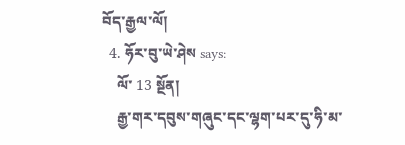བོད་རྒྱལ་ལོ།
  4. ཧོར་བུ་ཡེ་ཤེས says:
    ལོ་ 13 སྔོན།
    རྒྱ་གར་དབུས་གཞུང་དང་ལྷག་པར་དུ་ཧི་མ་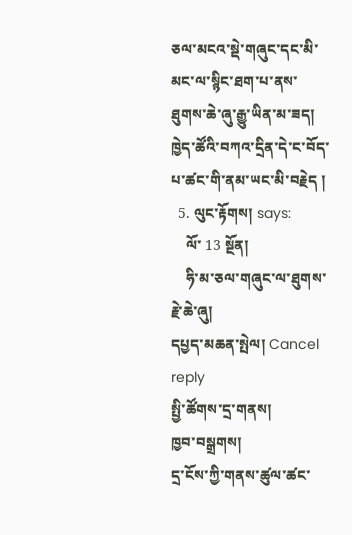ཅལ་མངའ་སྡེ་གཞུང་དང་མི་མང་ལ་སྙིང་ཐག་པ་ནས་ཐུགས་ཆེ་ཞུ་རྒྱུ་ཡིན་མ་ཟད། ཁྱེད་ཚོའི་བཀའ་དྲིན་དེ་ང་བོད་པ་ཚང་གི་ནམ་ཡང་མི་བརྗེད །
  5. ལུང་རྟོགས། says:
    ལོ་ 13 སྔོན།
    ཧི་མ་ཅལ་གཞུང་ལ་ཐུགས་རྗེ་ཆེ་ཞུ།
དཔྱད་མཆན་སྤེལ། Cancel reply
སྤྱི་ཚོགས་དྲ་གནས།
ཁྱབ་བསྒྲགས།
དྲ་ངོས་ཀྱི་གནས་ཚུལ་ཚང་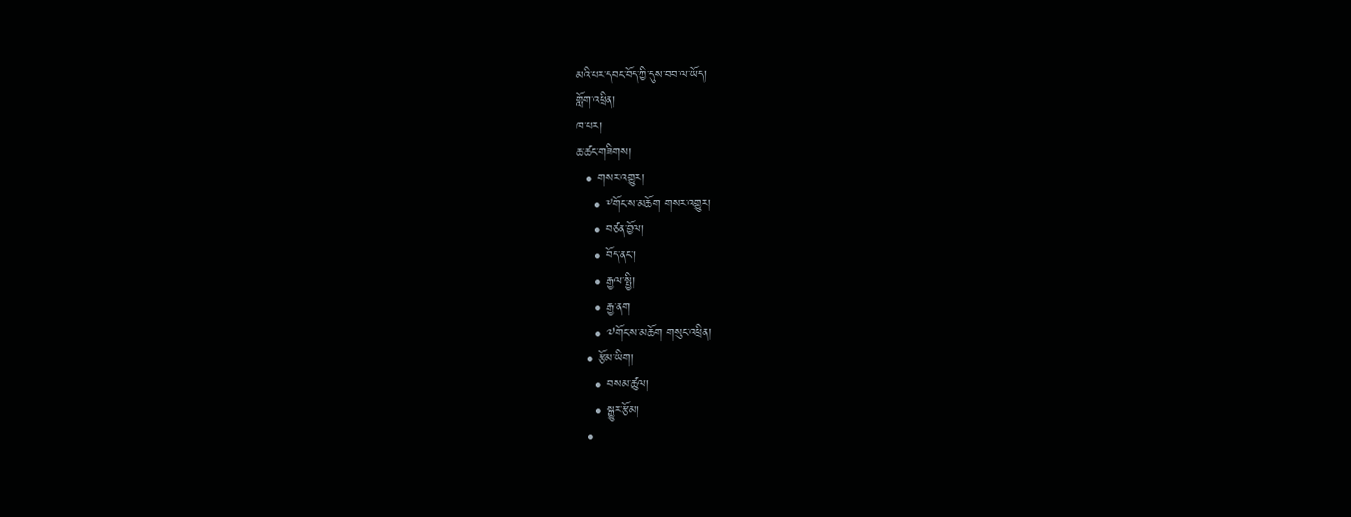མའི་པར་དབང་བོད་ཀྱི་དུས་བབ་ལ་ཡོད།
གློག་འཕྲིན།
ཁ་པར།
ཆ་ཚང་གཟིགས།
  • གསར་འགྱུར།
    • ༸གོང་ས་མཆོག གསར་འགྱུར།
    • བཙན་བྱོལ།
    • བོད་ནང་།
    • རྒྱལ་སྤྱི།
    • རྒྱ་ནག
    • ༧གོང་ས་མཆོག གསུང་འཕྲིན།
  • རྩོམ་ཡིག།
    • བསམ་ཚུལ།
    • སྒྱུར་རྩོམ།
  •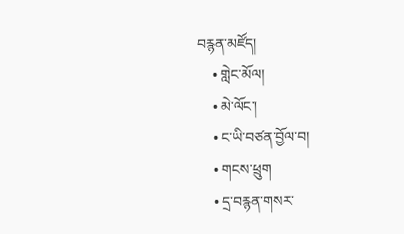བརྙན་མཛོད།
    • གླེང་མོལ།
    • མེ་ལོང་།
    • ང་ཡི་བཙན་བྱོལ་བ།
    • གངས་ཕྲུག
    • དྲ་བརྙན་གསར་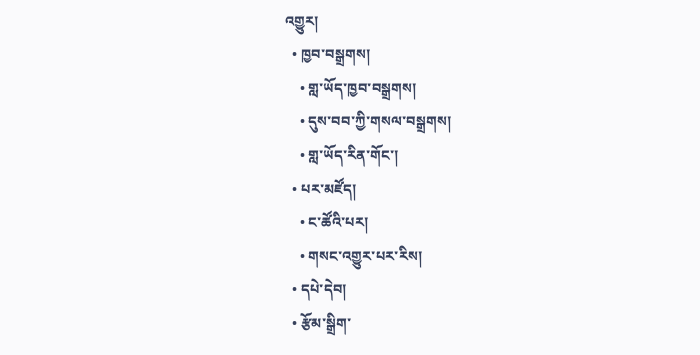འགྱུར།
  • ཁྱབ་བསྒྲགས།
    • གླ་ཡོད་ཁྱབ་བསྒྲགས།
    • དུས་བབ་ཀྱི་གསལ་བསྒྲགས།
    • གླ་ཡོད་རིན་གོང་།
  • པར་མཛོད།
    • ང་ཚོའི་པར།
    • གསང་འགྱུར་པར་རིས།
  • དཔེ་དེབ།
  • རྩོམ་སྒྲིག་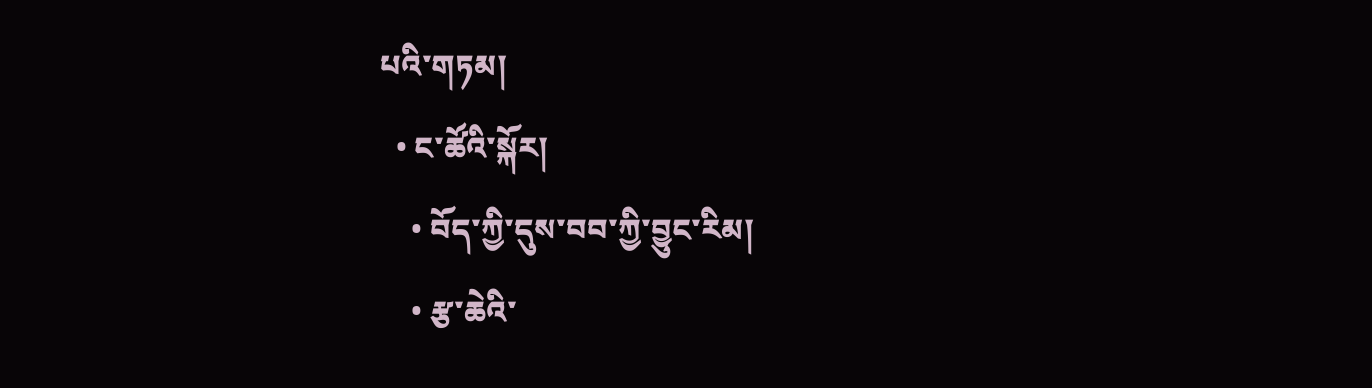པའི་གཏམ།
  • ང་ཚོའི་སྐོར།
    • བོད་ཀྱི་དུས་བབ་ཀྱི་བྱུང་རིམ།
    • རྩ་ཆེའི་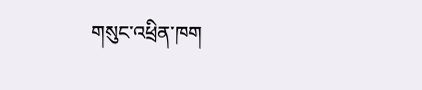གསུང་འཕྲིན་ཁག